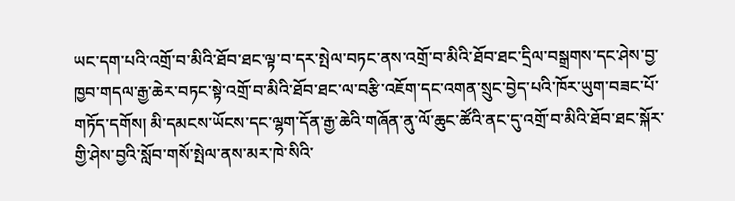ཡང་དག་པའི་འགྲོ་བ་མིའི་ཐོབ་ཐང་ལྟ་བ་དར་སྤེལ་བཏང་ནས་འགྲོ་བ་མིའི་ཐོབ་ཐང་དྲིལ་བསྒྲགས་དང་ཤེས་བྱ་ཁྱབ་གདལ་རྒྱ་ཆེར་བཏང་སྟེ་འགྲོ་བ་མིའི་ཐོབ་ཐང་ལ་བརྩི་འཇོག་དང་འགན་སྲུང་བྱེད་པའི་ཁོར་ཡུག་བཟང་པོ་གཏོད་དགོས། མི་དམངས་ཡོངས་དང་ལྷག་དོན་རྒྱ་ཆེའི་གཞོན་ནུ་ལོ་ཆུང་ཚོའི་ནང་དུ་འགྲོ་བ་མིའི་ཐོབ་ཐང་སྐོར་གྱི་ཤེས་བྱའི་སློབ་གསོ་སྤེལ་ནས་མར་ཁེ་སིའི་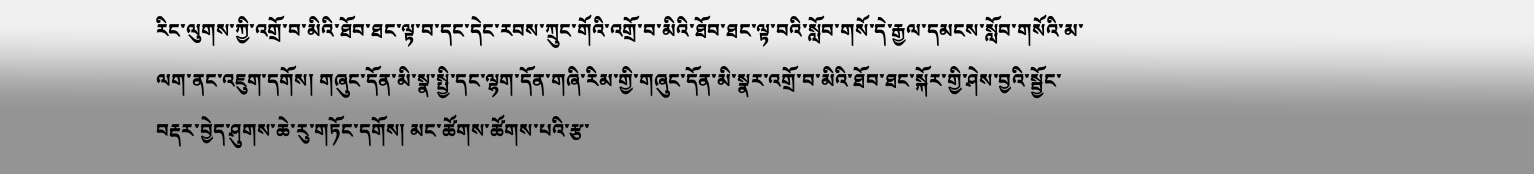རིང་ལུགས་ཀྱི་འགྲོ་བ་མིའི་ཐོབ་ཐང་ལྟ་བ་དང་དེང་རབས་ཀྲུང་གོའི་འགྲོ་བ་མིའི་ཐོབ་ཐང་ལྟ་བའི་སློབ་གསོ་དེ་རྒྱལ་དམངས་སློབ་གསོའི་མ་ལག་ནང་འཇུག་དགོས། གཞུང་དོན་མི་སྣ་སྤྱི་དང་ལྷག་དོན་གཞི་རིམ་གྱི་གཞུང་དོན་མི་སྣར་འགྲོ་བ་མིའི་ཐོབ་ཐང་སྐོར་གྱི་ཤེས་བྱའི་སྦྱོང་བརྡར་བྱེད་ཤུགས་ཆེ་རུ་གཏོང་དགོས། མང་ཚོགས་ཚོགས་པའི་རྩ་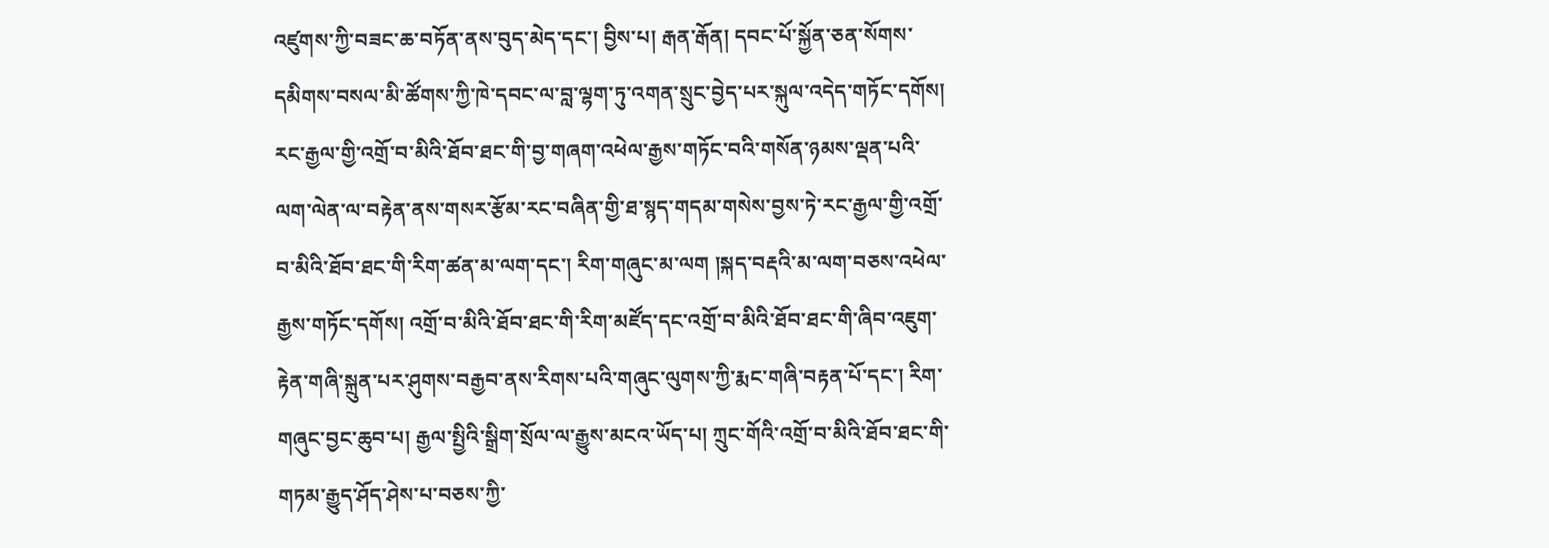འཛུགས་ཀྱི་བཟང་ཆ་བཏོན་ནས་བུད་མེད་དང་། བྱིས་པ། རྒན་རྒོན། དབང་པོ་སྐྱོན་ཅན་སོགས་དམིགས་བསལ་མི་ཚོགས་ཀྱི་ཁེ་དབང་ལ་བླ་ལྷག་ཏུ་འགན་སྲུང་བྱེད་པར་སྐུལ་འདེད་གཏོང་དགོས། རང་རྒྱལ་གྱི་འགྲོ་བ་མིའི་ཐོབ་ཐང་གི་བྱ་གཞག་འཕེལ་རྒྱས་གཏོང་བའི་གསོན་ཉམས་ལྡན་པའི་ལག་ལེན་ལ་བརྟེན་ནས་གསར་རྩོམ་རང་བཞིན་གྱི་ཐ་སྙད་གདམ་གསེས་བྱས་ཏེ་རང་རྒྱལ་གྱི་འགྲོ་བ་མིའི་ཐོབ་ཐང་གི་རིག་ཚན་མ་ལག་དང་། རིག་གཞུང་མ་ལག །སྐད་བརྡའི་མ་ལག་བཅས་འཕེལ་རྒྱས་གཏོང་དགོས། འགྲོ་བ་མིའི་ཐོབ་ཐང་གི་རིག་མཛོད་དང་འགྲོ་བ་མིའི་ཐོབ་ཐང་གི་ཞིབ་འཇུག་རྟེན་གཞི་སྐྲུན་པར་ཤུགས་བརྒྱབ་ནས་རིགས་པའི་གཞུང་ལུགས་ཀྱི་རྨང་གཞི་བརྟན་པོ་དང་། རིག་གཞུང་བྱང་ཆུབ་པ། རྒྱལ་སྤྱིའི་སྒྲིག་སྲོལ་ལ་རྒྱུས་མངའ་ཡོད་པ། ཀྲུང་གོའི་འགྲོ་བ་མིའི་ཐོབ་ཐང་གི་གཏམ་རྒྱུད་ཤོད་ཤེས་པ་བཅས་ཀྱི་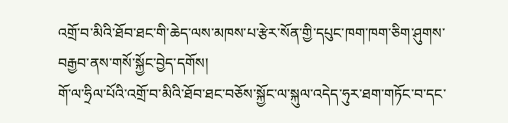འགྲོ་བ་མིའི་ཐོབ་ཐང་གི་ཆེད་ལས་མཁས་པ་རྩེར་སོན་གྱི་དཔུང་ཁག་ཁག་ཅིག་ཤུགས་བརྒྱབ་ནས་གསོ་སྐྱོང་བྱེད་དགོས།
གོ་ལ་ཧྲིལ་པོའི་འགྲོ་བ་མིའི་ཐོབ་ཐང་བཅོས་སྐྱོང་ལ་སྐུལ་འདེད་ཧུར་ཐག་གཏོང་བ་དང་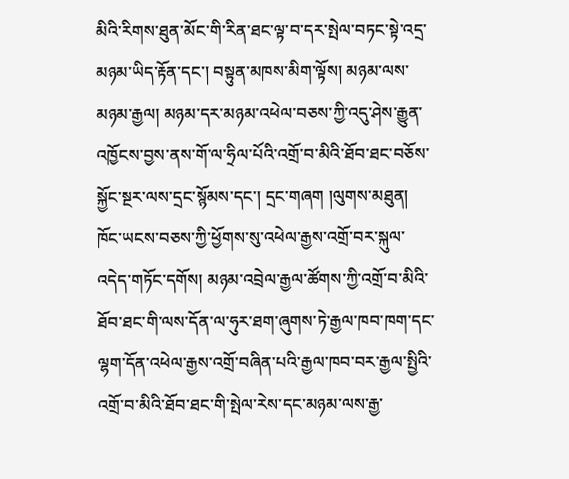མིའི་རིགས་ཐུན་མོང་གི་རིན་ཐང་ལྟ་བ་དར་སྤེལ་བཏང་སྟེ་འདྲ་མཉམ་ཡིད་རྟོན་དང་། བསྟུན་མཁས་མིག་ལྟོས། མཉམ་ལས་མཉམ་རྒྱལ། མཉམ་དར་མཉམ་འཕེལ་བཅས་ཀྱི་འདུ་ཤེས་རྒྱུན་འཁྱོངས་བྱས་ནས་གོ་ལ་ཧྲིལ་པོའི་འགྲོ་བ་མིའི་ཐོབ་ཐང་བཅོས་སྐྱོང་སྔར་ལས་དྲང་སྙོམས་དང་། དྲང་གཞག །ལུགས་མཐུན། ཁོང་ཡངས་བཅས་ཀྱི་ཕྱོགས་སུ་འཕེལ་རྒྱས་འགྲོ་བར་སྐུལ་འདེད་གཏོང་དགོས། མཉམ་འབྲེལ་རྒྱལ་ཚོགས་ཀྱི་འགྲོ་བ་མིའི་ཐོབ་ཐང་གི་ལས་དོན་ལ་ཧུར་ཐག་ཞུགས་ཏེ་རྒྱལ་ཁབ་ཁག་དང་ལྷག་དོན་འཕེལ་རྒྱས་འགྲོ་བཞིན་པའི་རྒྱལ་ཁབ་བར་རྒྱལ་སྤྱིའི་འགྲོ་བ་མིའི་ཐོབ་ཐང་གི་སྤེལ་རེས་དང་མཉམ་ལས་རྒྱ་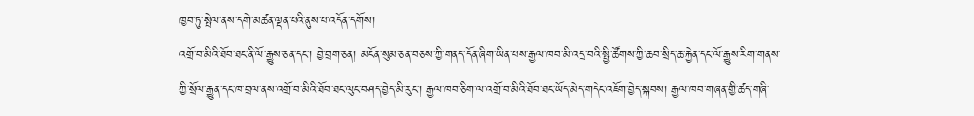ཁྱབ་ཏུ་སྤེལ་ནས་དགེ་མཚན་ལྡན་པའི་ནུས་པ་འདོན་དགོས།
འགྲོ་བ་མིའི་ཐོབ་ཐང་ནི་ལོ་རྒྱུས་ཅན་དང་། བྱེ་བྲག་ཅན། མངོན་སུམ་ཅན་བཅས་ཀྱི་གནད་དོན་ཞིག་ཡིན་པས་རྒྱལ་ཁབ་མི་འདྲ་བའི་སྤྱི་ཚོགས་ཀྱི་ཆབ་སྲིད་ཆ་རྐྱེན་དང་ལོ་རྒྱུས་རིག་གནས་ཀྱི་སྲོལ་རྒྱུན་དང་ཁ་བྲལ་ནས་འགྲོ་བ་མིའི་ཐོབ་ཐང་ལུང་བཤད་བྱེད་མི་རུང་། རྒྱལ་ཁབ་ཅིག་ལ་འགྲོ་བ་མིའི་ཐོབ་ཐང་ཡོད་མེད་གདེང་འཇོག་བྱེད་སྐབས། རྒྱལ་ཁབ་གཞན་གྱི་ཚད་གཞི་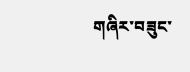གཞིར་བཟུང་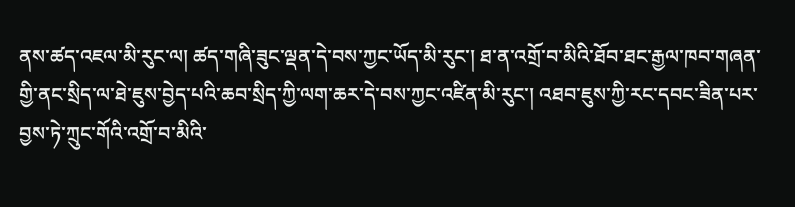ནས་ཚད་འཇལ་མི་རུང་ལ། ཚད་གཞི་ཟུང་ལྡན་དེ་བས་ཀྱང་ཡོད་མི་རུང་། ཐ་ན་འགྲོ་བ་མིའི་ཐོབ་ཐང་རྒྱལ་ཁབ་གཞན་གྱི་ནང་སྲིད་ལ་ཐེ་ཇུས་བྱེད་པའི་ཆབ་སྲིད་ཀྱི་ལག་ཆར་དེ་བས་ཀྱང་འཛིན་མི་རུང་། འཐབ་ཇུས་ཀྱི་རང་དབང་ཟིན་པར་བྱས་ཏེ་ཀྲུང་གོའི་འགྲོ་བ་མིའི་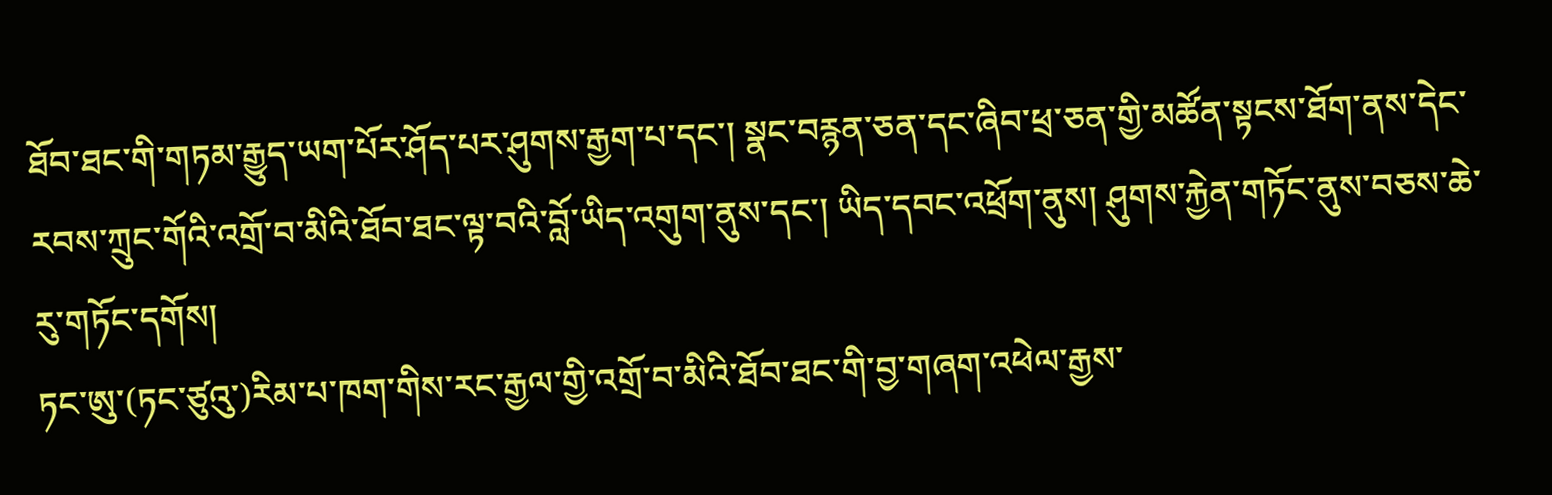ཐོབ་ཐང་གི་གཏམ་རྒྱུད་ཡག་པོར་ཤོད་པར་ཤུགས་རྒྱག་པ་དང་། སྣང་བརྙན་ཅན་དང་ཞིབ་ཕྲ་ཅན་གྱི་མཚོན་སྟངས་ཐོག་ནས་དེང་རབས་ཀྲུང་གོའི་འགྲོ་བ་མིའི་ཐོབ་ཐང་ལྟ་བའི་བློ་ཡིད་འགུག་ནུས་དང་། ཡིད་དབང་འཕྲོག་ནུས། ཤུགས་རྐྱེན་གཏོང་ནུས་བཅས་ཆེ་རུ་གཏོང་དགོས།
ཏང་ཨུ་(ཏང་ཙུའུ་)རིམ་པ་ཁག་གིས་རང་རྒྱལ་གྱི་འགྲོ་བ་མིའི་ཐོབ་ཐང་གི་བྱ་གཞག་འཕེལ་རྒྱས་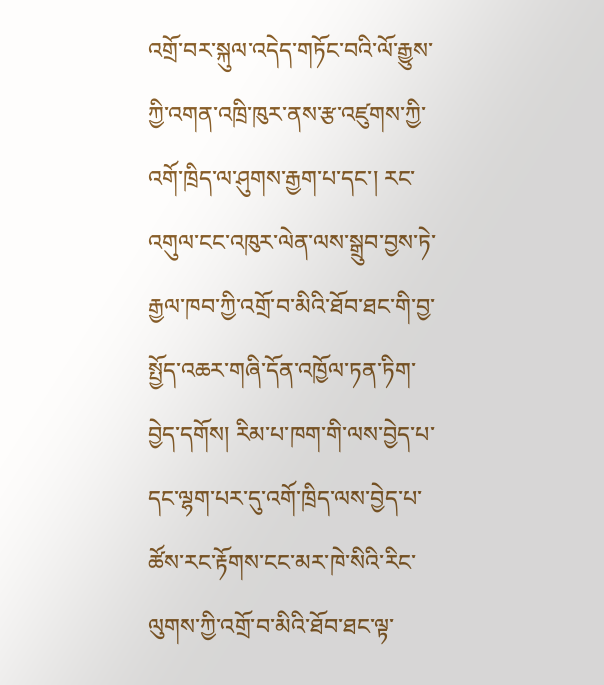འགྲོ་བར་སྐུལ་འདེད་གཏོང་བའི་ལོ་རྒྱུས་ཀྱི་འགན་འཁྲི་ཁུར་ནས་རྩ་འཛུགས་ཀྱི་འགོ་ཁྲིད་ལ་ཤུགས་རྒྱག་པ་དང་། རང་འགུལ་ངང་འཁུར་ལེན་ལས་སྒྲུབ་བྱས་ཏེ་རྒྱལ་ཁབ་ཀྱི་འགྲོ་བ་མིའི་ཐོབ་ཐང་གི་བྱ་སྤྱོད་འཆར་གཞི་དོན་འཁྱོལ་ཏན་ཏིག་བྱེད་དགོས། རིམ་པ་ཁག་གི་ལས་བྱེད་པ་དང་ལྷག་པར་དུ་འགོ་ཁྲིད་ལས་བྱེད་པ་ཚོས་རང་རྟོགས་ངང་མར་ཁེ་སིའི་རིང་ལུགས་ཀྱི་འགྲོ་བ་མིའི་ཐོབ་ཐང་ལྟ་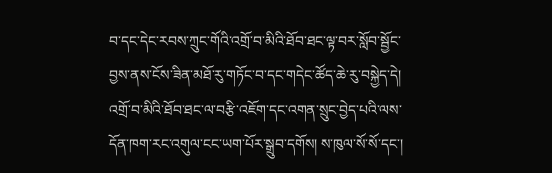བ་དང་དེང་རབས་ཀྲུང་གོའི་འགྲོ་བ་མིའི་ཐོབ་ཐང་ལྟ་བར་སློབ་སྦྱོང་བྱས་ནས་ངོས་ཟིན་མཐོ་རུ་གཏོང་བ་དང་གདེང་ཚོད་ཆེ་རུ་བསྐྱེད་དེ། འགྲོ་བ་མིའི་ཐོབ་ཐང་ལ་བརྩི་འཇོག་དང་འགན་སྲུང་བྱེད་པའི་ལས་དོན་ཁག་རང་འགུལ་ངང་ཡག་པོར་སྒྲུབ་དགོས། ས་ཁུལ་སོ་སོ་དང་།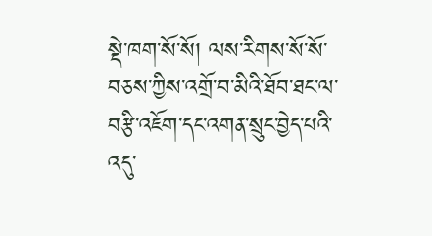སྡེ་ཁག་སོ་སོ། ལས་རིགས་སོ་སོ་བཅས་ཀྱིས་འགྲོ་བ་མིའི་ཐོབ་ཐང་ལ་བརྩི་འཇོག་དང་འགན་སྲུང་བྱེད་པའི་འདུ་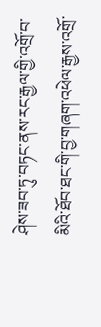ཤེས་ཟབ་ཏུ་བཏང་ནས་རང་རྒྱལ་གྱི་འགྲོ་བ་མིའི་ཐོབ་ཐང་གི་བྱ་གཞག་འཕེལ་རྒྱས་འགྲོ་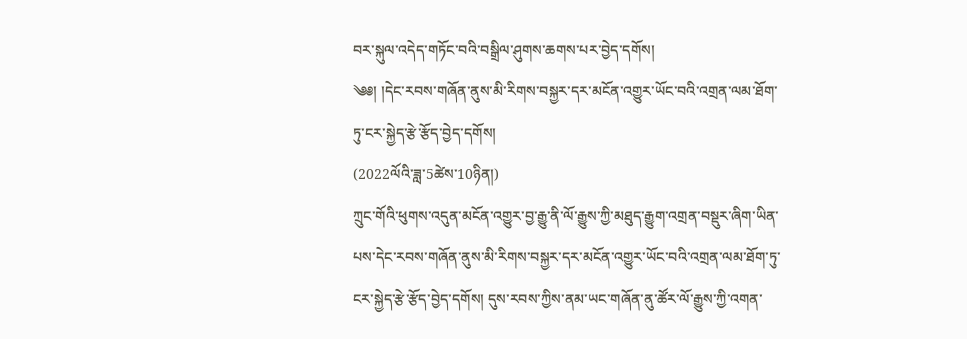བར་སྐུལ་འདེད་གཏོང་བའི་བསྒྲིལ་ཤུགས་ཆགས་པར་བྱེད་དགོས།
༄༅། །དེང་རབས་གཞོན་ནུས་མི་རིགས་བསྐྱར་དར་མངོན་འགྱུར་ཡོང་བའི་འགྲན་ལམ་ཐོག་ཏུ་ངར་སྐྱེད་རྩེ་རྩོད་བྱེད་དགོས།
(2022ལོའི་ཟླ་5ཚེས་10ཉིན།)
ཀྲུང་གོའི་ཕུགས་འདུན་མངོན་འགྱུར་བྱ་རྒྱུ་ནི་ལོ་རྒྱུས་ཀྱི་མཐུད་རྒྱུག་འགྲན་བསྡུར་ཞིག་ཡིན་པས་དེང་རབས་གཞོན་ནུས་མི་རིགས་བསྐྱར་དར་མངོན་འགྱུར་ཡོང་བའི་འགྲན་ལམ་ཐོག་ཏུ་ངར་སྐྱེད་རྩེ་རྩོད་བྱེད་དགོས། དུས་རབས་ཀྱིས་ནམ་ཡང་གཞོན་ནུ་ཚོར་ལོ་རྒྱུས་ཀྱི་འགན་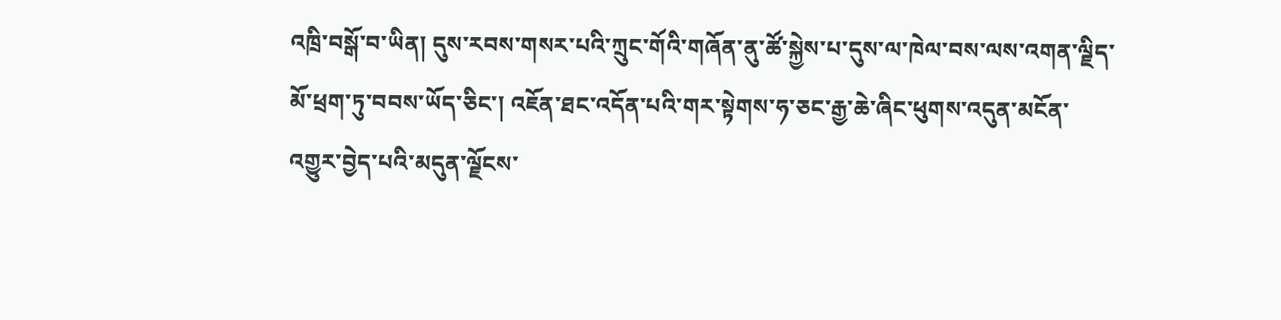འཁྲི་བསྒོ་བ་ཡིན། དུས་རབས་གསར་པའི་ཀྲུང་གོའི་གཞོན་ནུ་ཚོ་སྐྱེས་པ་དུས་ལ་ཁེལ་བས་ལས་འགན་ལྗིད་མོ་ཕྲག་ཏུ་བབས་ཡོད་ཅིང་། འཇོན་ཐང་འདོན་པའི་གར་སྟེགས་ཧ་ཅང་རྒྱ་ཆེ་ཞིང་ཕུགས་འདུན་མངོན་འགྱུར་བྱེད་པའི་མདུན་ལྗོངས་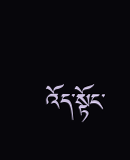འོད་སྟོང་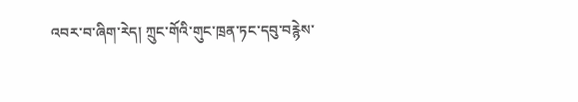འབར་བ་ཞིག་རེད། ཀྲུང་གོའི་གུང་ཁྲན་ཏང་དབུ་བརྙེས་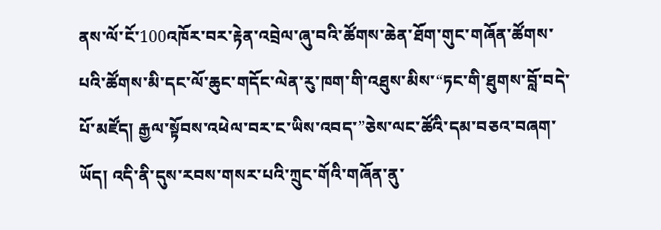ནས་ལོ་ངོ་100འཁོར་བར་རྟེན་འབྲེལ་ཞུ་བའི་ཚོགས་ཆེན་ཐོག་གུང་གཞོན་ཚོགས་པའི་ཚོགས་མི་དང་ལོ་ཆུང་གདོང་ལེན་རུ་ཁག་གི་འཐུས་མིས་“ཏང་གི་ཐུགས་བློ་བདེ་པོ་མཛོད། རྒྱལ་སྟོབས་འཕེལ་བར་ང་ཡིས་འབད་”ཅེས་ལང་ཚོའི་དམ་བཅའ་བཞག་ཡོད། འདི་ནི་དུས་རབས་གསར་པའི་ཀྲུང་གོའི་གཞོན་ནུ་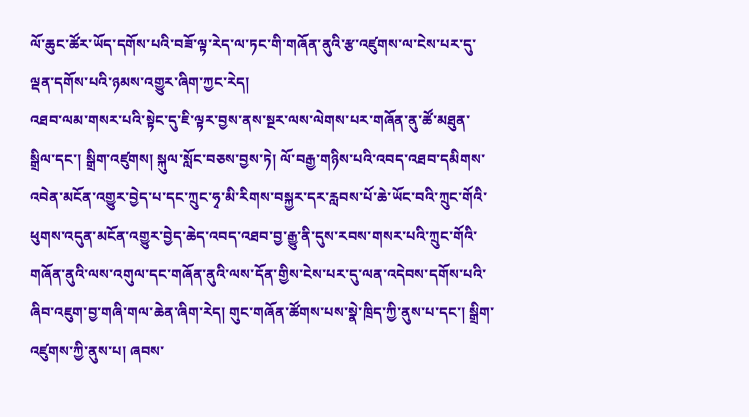ལོ་ཆུང་ཚོར་ཡོད་དགོས་པའི་བཟོ་ལྟ་རེད་ལ་ཏང་གི་གཞོན་ནུའི་རྩ་འཛུགས་ལ་ངེས་པར་དུ་ལྡན་དགོས་པའི་ཉམས་འགྱུར་ཞིག་ཀྱང་རེད།
འཐབ་ལམ་གསར་པའི་སྟེང་དུ་ཇི་ལྟར་བྱས་ནས་སྔར་ལས་ལེགས་པར་གཞོན་ནུ་ཚོ་མཐུན་སྒྲིལ་དང་། སྒྲིག་འཛུགས། སྐུལ་སློང་བཅས་བྱས་ཏེ། ལོ་བརྒྱ་གཉིས་པའི་འབད་འཐབ་དམིགས་འབེན་མངོན་འགྱུར་བྱེད་པ་དང་ཀྲུང་ཧྭ་མི་རིགས་བསྐྱར་དར་རླབས་པོ་ཆེ་ཡོང་བའི་ཀྲུང་གོའི་ཕུགས་འདུན་མངོན་འགྱུར་བྱེད་ཆེད་འབད་འཐབ་བྱ་རྒྱུ་ནི་དུས་རབས་གསར་པའི་ཀྲུང་གོའི་གཞོན་ནུའི་ལས་འགུལ་དང་གཞོན་ནུའི་ལས་དོན་གྱིས་ངེས་པར་དུ་ལན་འདེབས་དགོས་པའི་ཞིབ་འཇུག་བྱ་གཞི་གལ་ཆེན་ཞིག་རེད། གུང་གཞོན་ཚོགས་པས་སྣེ་ཁྲིད་ཀྱི་ནུས་པ་དང་། སྒྲིག་འཛུགས་ཀྱི་ནུས་པ། ཞབས་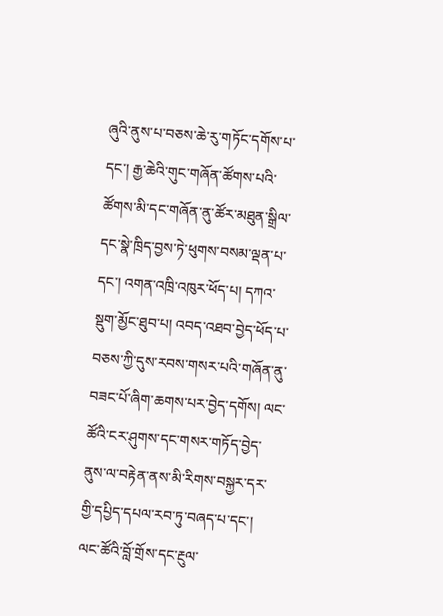ཞུའི་ནུས་པ་བཅས་ཆེ་རུ་གཏོང་དགོས་པ་དང་། རྒྱ་ཆེའི་གུང་གཞོན་ཚོགས་པའི་ཚོགས་མི་དང་གཞོན་ནུ་ཚོར་མཐུན་སྒྲིལ་དང་སྣེ་ཁྲིད་བྱས་ཏེ་ཕུགས་བསམ་ལྡན་པ་དང་། འགན་འཁྲི་འཁུར་ཕོད་པ། དཀའ་སྡུག་མྱོང་ཐུབ་པ། འབད་འཐབ་བྱེད་ཕོད་པ་བཅས་ཀྱི་དུས་རབས་གསར་པའི་གཞོན་ནུ་བཟང་པོ་ཞིག་ཆགས་པར་བྱེད་དགོས། ལང་ཚོའི་ངར་ཤུགས་དང་གསར་གཏོད་བྱེད་ནུས་ལ་བརྟེན་ནས་མི་རིགས་བསྐྱར་དར་གྱི་དཔྱིད་དཔལ་རབ་ཏུ་བཞད་པ་དང་། ལང་ཚོའི་བློ་གྲོས་དང་རྔུལ་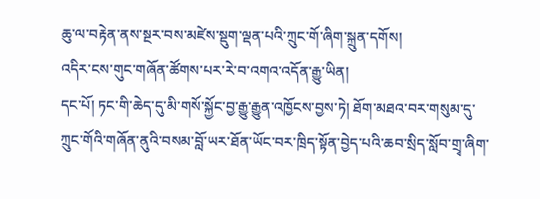ཆུ་ལ་བརྟེན་ནས་སྔར་བས་མཛེས་སྡུག་ལྡན་པའི་ཀྲུང་གོ་ཞིག་སྐྲུན་དགོས།
འདིར་ངས་གུང་གཞོན་ཚོགས་པར་རེ་བ་འགའ་འདོན་རྒྱུ་ཡིན།
དང་པོ། ཏང་གི་ཆེད་དུ་མི་གསོ་སྐྱོང་བྱ་རྒྱུ་རྒྱུན་འཁྱོངས་བྱས་ཏེ། ཐོག་མཐའ་བར་གསུམ་དུ་ཀྲུང་གོའི་གཞོན་ནུའི་བསམ་བློ་ཡར་ཐོན་ཡོང་བར་ཁྲིད་སྟོན་བྱེད་པའི་ཆབ་སྲིད་སློབ་གྲྭ་ཞིག་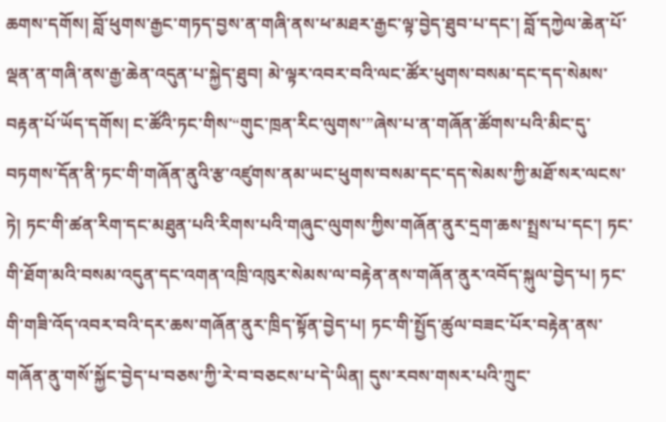ཆགས་དགོས། བློ་ཕུགས་རྒྱང་གཏད་བྱས་ན་གཞི་ནས་ཕ་མཐར་རྒྱང་ལྟ་བྱེད་ཐུབ་པ་དང་། བློ་དཀྱེལ་ཆེན་པོ་ལྡན་ན་གཞི་ནས་རྒྱ་ཆེན་འདུན་པ་སྐྱེད་ཐུབ། མེ་ལྟར་འབར་བའི་ལང་ཚོར་ཕུགས་བསམ་དང་དད་སེམས་བརྟན་པོ་ཡོད་དགོས། ང་ཚོའི་ཏང་གིས་“གུང་ཁྲན་རིང་ལུགས་”ཞེས་པ་ན་གཞོན་ཚོགས་པའི་མིང་དུ་བཏགས་དོན་ནི་ཏང་གི་གཞོན་ནུའི་རྩ་འཛུགས་ནམ་ཡང་ཕུགས་བསམ་དང་དད་སེམས་ཀྱི་མཐོ་སར་ལངས་ཏེ། ཏང་གི་ཚན་རིག་དང་མཐུན་པའི་རིགས་པའི་གཞུང་ལུགས་ཀྱིས་གཞོན་ནུར་དྲག་ཆས་སྤྲས་པ་དང་། ཏང་གི་ཐོག་མའི་བསམ་འདུན་དང་འགན་འཁྲི་འཁུར་སེམས་ལ་བརྟེན་ནས་གཞོན་ནུར་འབོད་སྐུལ་བྱེད་པ། ཏང་གི་གཟི་འོད་འབར་བའི་དར་ཆས་གཞོན་ནུར་ཁྲིད་སྟོན་བྱེད་པ། ཏང་གི་སྤྱོད་ཚུལ་བཟང་པོར་བརྟེན་ནས་གཞོན་ནུ་གསོ་སྐྱོང་བྱེད་པ་བཅས་ཀྱི་རེ་བ་བཅངས་པ་དེ་ཡིན། དུས་རབས་གསར་པའི་ཀྲུང་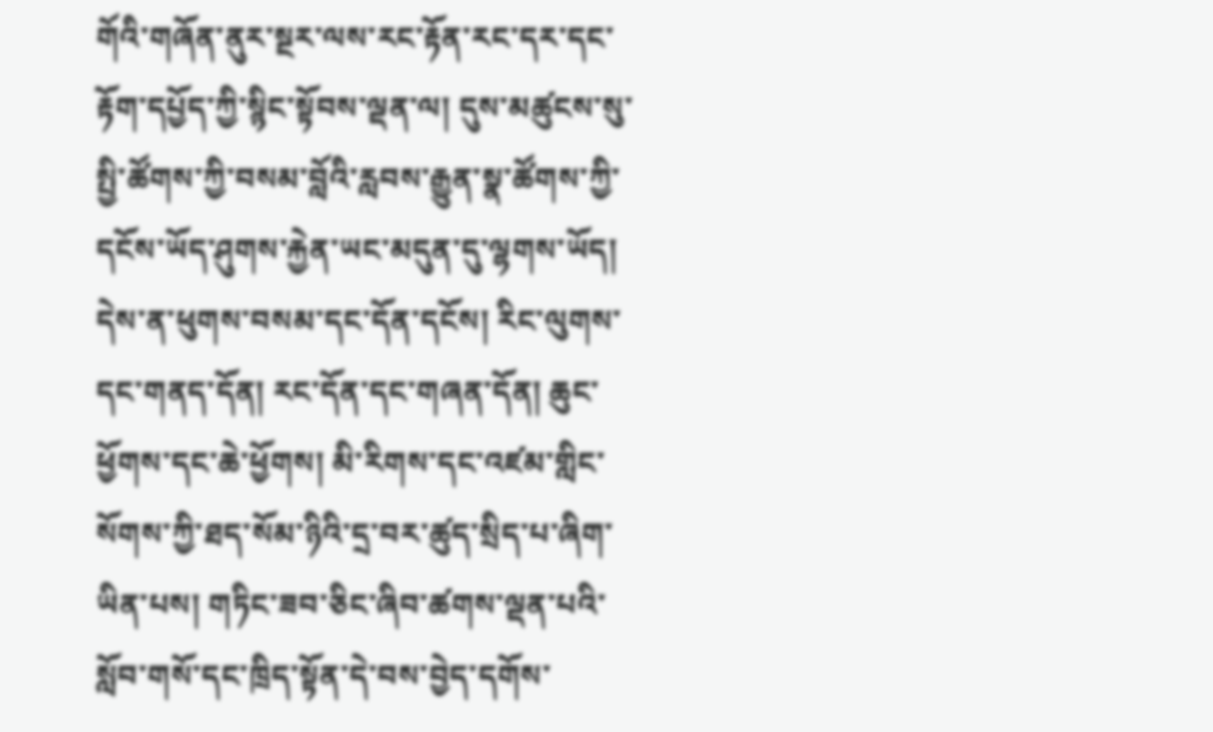གོའི་གཞོན་ནུར་སྔར་ལས་རང་རྟོན་རང་དར་དང་རྟོག་དཔྱོད་ཀྱི་སྙིང་སྟོབས་ལྡན་ལ། དུས་མཚུངས་སུ་སྤྱི་ཚོགས་ཀྱི་བསམ་བློའི་རླབས་རྒྱུན་སྣ་ཚོགས་ཀྱི་དངོས་ཡོད་ཤུགས་རྐྱེན་ཡང་མདུན་དུ་ལྷགས་ཡོད། དེས་ན་ཕུགས་བསམ་དང་དོན་དངོས། རིང་ལུགས་དང་གནད་དོན། རང་དོན་དང་གཞན་དོན། ཆུང་ཕྱོགས་དང་ཆེ་ཕྱོགས། མི་རིགས་དང་འཛམ་གླིང་སོགས་ཀྱི་ཐད་སོམ་ཉིའི་དྲ་བར་ཚུད་སྲིད་པ་ཞིག་ཡིན་པས། གཏིང་ཟབ་ཅིང་ཞིབ་ཚགས་ལྡན་པའི་སློབ་གསོ་དང་ཁྲིད་སྟོན་དེ་བས་བྱེད་དགོས་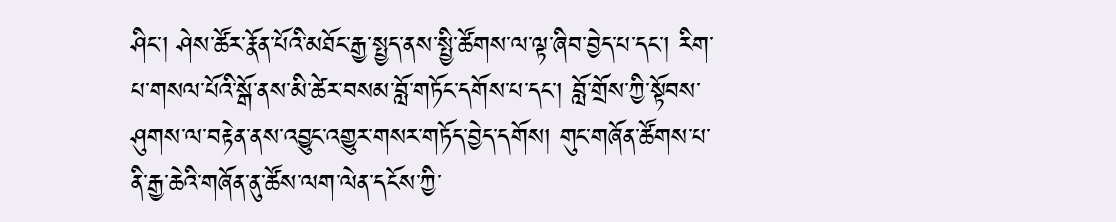ཤིང་། ཤེས་ཚོར་རྣོན་པོའི་མཐོང་རྒྱ་སྤྱད་ནས་སྤྱི་ཚོགས་ལ་ལྟ་ཞིབ་བྱེད་པ་དང་། རིག་པ་གསལ་པོའི་སྒོ་ནས་མི་ཚེར་བསམ་བློ་གཏོང་དགོས་པ་དང་། བློ་གྲོས་ཀྱི་སྟོབས་ཤུགས་ལ་བརྟེན་ནས་འབྱུང་འགྱུར་གསར་གཏོད་བྱེད་དགོས། གུང་གཞོན་ཚོགས་པ་ནི་རྒྱ་ཆེའི་གཞོན་ནུ་ཚོས་ལག་ལེན་དངོས་ཀྱི་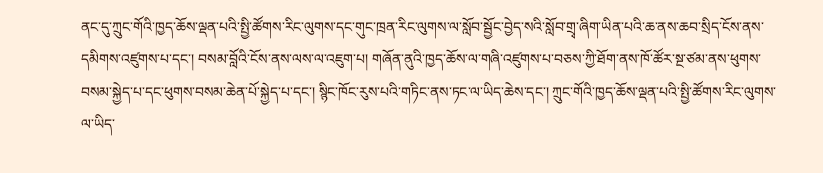ནང་དུ་ཀྲུང་གོའི་ཁྱད་ཆོས་ལྡན་པའི་སྤྱི་ཚོགས་རིང་ལུགས་དང་གུང་ཁྲན་རིང་ལུགས་ལ་སློབ་སྦྱོང་བྱེད་སའི་སློབ་གྲྭ་ཞིག་ཡིན་པའི་ཆ་ནས་ཆབ་སྲིད་ངོས་ནས་དམིགས་འཛུགས་པ་དང་། བསམ་བློའི་ངོས་ནས་ལས་ལ་འཇུག་པ། གཞོན་ནུའི་ཁྱད་ཆོས་ལ་གཞི་འཛུགས་པ་བཅས་ཀྱི་ཐོག་ནས་ཁོ་ཚོར་སྔ་ཙམ་ནས་ཕུགས་བསམ་སྐྱེད་པ་དང་ཕུགས་བསམ་ཆེན་པོ་སྐྱེད་པ་དང་། སྙིང་ཁོང་རུས་པའི་གཏིང་ནས་ཏང་ལ་ཡིད་ཆེས་དང་། ཀྲུང་གོའི་ཁྱད་ཆོས་ལྡན་པའི་སྤྱི་ཚོགས་རིང་ལུགས་ལ་ཡིད་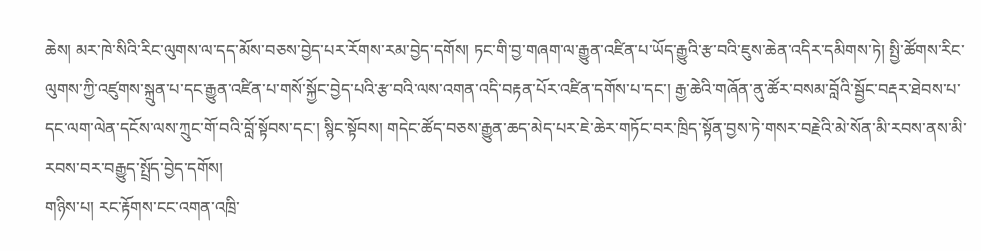ཆེས། མར་ཁེ་སིའི་རིང་ལུགས་ལ་དད་མོས་བཅས་བྱེད་པར་རོགས་རམ་བྱེད་དགོས། ཏང་གི་བྱ་གཞག་ལ་རྒྱུན་འཛིན་པ་ཡོད་རྒྱུའི་རྩ་བའི་ཇུས་ཆེན་འདིར་དམིགས་ཏེ། སྤྱི་ཚོགས་རིང་ལུགས་ཀྱི་འཛུགས་སྐྲུན་པ་དང་རྒྱུན་འཛིན་པ་གསོ་སྐྱོང་བྱེད་པའི་རྩ་བའི་ལས་འགན་འདི་བརྟན་པོར་འཛིན་དགོས་པ་དང་། རྒྱ་ཆེའི་གཞོན་ནུ་ཚོར་བསམ་བློའི་སྦྱོང་བརྡར་ཐེབས་པ་དང་ལག་ལེན་དངོས་ལས་ཀྲུང་གོ་བའི་བློ་སྟོབས་དང་། སྙིང་སྟོབས། གདེང་ཚོད་བཅས་རྒྱུན་ཆད་མེད་པར་ཇེ་ཆེར་གཏོང་བར་ཁྲིད་སྟོན་བྱས་ཏེ་གསར་བརྗེའི་མེ་སོན་མི་རབས་ནས་མི་རབས་བར་བརྒྱུད་སྤྲོད་བྱེད་དགོས།
གཉིས་པ། རང་རྟོགས་ངང་འགན་འཁྲི་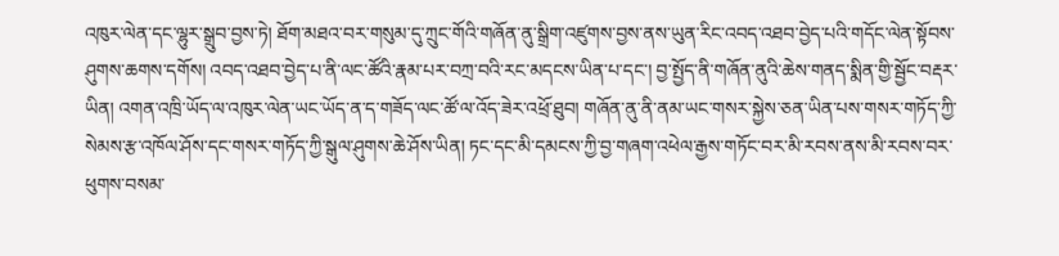འཁུར་ལེན་དང་ལྷུར་སྒྲུབ་བྱས་ཏེ། ཐོག་མཐའ་བར་གསུམ་དུ་ཀྲུང་གོའི་གཞོན་ནུ་སྒྲིག་འཛུགས་བྱས་ནས་ཡུན་རིང་འབད་འཐབ་བྱེད་པའི་གདོང་ལེན་སྟོབས་ཤུགས་ཆགས་དགོས། འབད་འཐབ་བྱེད་པ་ནི་ལང་ཚོའི་རྣམ་པར་བཀྲ་བའི་རང་མདངས་ཡིན་པ་དང་། བྱ་སྤྱོད་ནི་གཞོན་ནུའི་ཆེས་གནད་སྨིན་གྱི་སྦྱོང་བརྡར་ཡིན། འགན་འཁྲི་ཡོད་ལ་འཁུར་ལེན་ཡང་ཡོད་ན་ད་གཟོད་ལང་ཚོ་ལ་འོད་ཟེར་འཕྲོ་ཐུབ། གཞོན་ནུ་ནི་ནམ་ཡང་གསར་སྐྱེས་ཅན་ཡིན་པས་གསར་གཏོད་ཀྱི་སེམས་རྩ་འཁོལ་ཤོས་དང་གསར་གཏོད་ཀྱི་སྒུལ་ཤུགས་ཆེ་ཤོས་ཡིན། ཏང་དང་མི་དམངས་ཀྱི་བྱ་གཞག་འཕེལ་རྒྱས་གཏོང་བར་མི་རབས་ནས་མི་རབས་བར་ཕུགས་བསམ་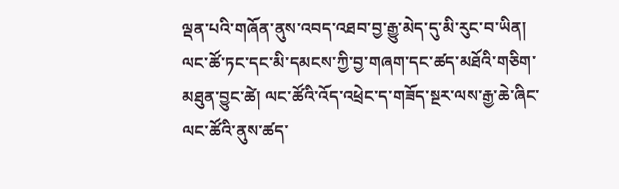ལྡན་པའི་གཞོན་ནུས་འབད་འཐབ་བྱ་རྒྱུ་མེད་དུ་མི་རུང་བ་ཡིན། ལང་ཚོ་ཏང་དང་མི་དམངས་ཀྱི་བྱ་གཞག་དང་ཚད་མཐོའི་གཅིག་མཐུན་བྱུང་ཚེ། ལང་ཚོའི་འོད་འཕྲེང་ད་གཟོད་སྔར་ལས་རྒྱ་ཆེ་ཞིང་ལང་ཚོའི་ནུས་ཚད་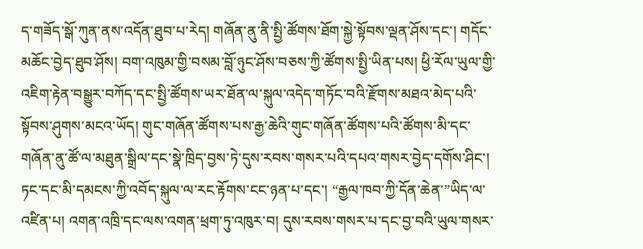ད་གཟོད་སྒོ་ཀུན་ནས་འདོན་ཐུབ་པ་རེད། གཞོན་ནུ་ནི་སྤྱི་ཚོགས་ཐོག་སྐྱེ་སྟོབས་ལྡན་ཤོས་དང་། གདོང་མཆོང་བྱེད་ཐུབ་ཤོས། བག་འཁུམ་གྱི་བསམ་བློ་ཉུང་ཤོས་བཅས་ཀྱི་ཚོགས་སྤྱི་ཡིན་པས། ཕྱི་རོལ་ཡུལ་གྱི་འཇིག་རྟེན་བསྒྱུར་བཀོད་དང་སྤྱི་ཚོགས་ཡར་ཐོན་ལ་སྐུལ་འདེད་གཏོང་བའི་རྫོགས་མཐའ་མེད་པའི་སྟོབས་ཤུགས་མངའ་ཡོད། གུང་གཞོན་ཚོགས་པས་རྒྱ་ཆེའི་གུང་གཞོན་ཚོགས་པའི་ཚོགས་མི་དང་གཞོན་ནུ་ཚོ་ལ་མཐུན་སྒྲིལ་དང་སྣེ་ཁྲིད་བྱས་ཏེ་དུས་རབས་གསར་པའི་དཔའ་གསར་བྱེད་དགོས་ཤིང་། ཏང་དང་མི་དམངས་ཀྱི་འབོད་སྐུལ་ལ་རང་རྟོགས་ངང་ཉན་པ་དང་། “རྒྱལ་ཁབ་ཀྱི་དོན་ཆེན་”ཡིད་ལ་འཛིན་པ། འགན་འཁྲི་དང་ལས་འགན་ཕྲག་ཏུ་འཁུར་བ། དུས་རབས་གསར་པ་དང་བྱ་བའི་ཡུལ་གསར་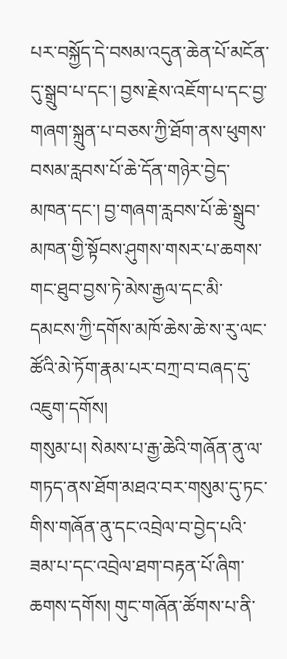པར་བསྐྱོད་དེ་བསམ་འདུན་ཆེན་པོ་མངོན་དུ་སྒྲུབ་པ་དང་། བྱས་རྗེས་འཇོག་པ་དང་བྱ་གཞག་སྐྲུན་པ་བཅས་ཀྱི་ཐོག་ནས་ཕུགས་བསམ་རླབས་པོ་ཆེ་དོན་གཉེར་བྱེད་མཁན་དང་། བྱ་གཞག་རླབས་པོ་ཆེ་སྒྲུབ་མཁན་གྱི་སྟོབས་ཤུགས་གསར་པ་ཆགས་གང་ཐུབ་བྱས་ཏེ་མེས་རྒྱལ་དང་མི་དམངས་ཀྱི་དགོས་མཁོ་ཆེས་ཆེ་ས་རུ་ལང་ཚོའི་མེ་ཏོག་རྣམ་པར་བཀྲ་བ་བཞད་དུ་འཇུག་དགོས།
གསུམ་པ། སེམས་པ་རྒྱ་ཆེའི་གཞོན་ནུ་ལ་གཏད་ནས་ཐོག་མཐའ་བར་གསུམ་དུ་ཏང་གིས་གཞོན་ནུ་དང་འབྲེལ་བ་བྱེད་པའི་ཟམ་པ་དང་འབྲེལ་ཐག་བརྟན་པོ་ཞིག་ཆགས་དགོས། གུང་གཞོན་ཚོགས་པ་ནི་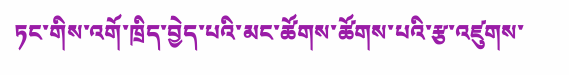ཏང་གིས་འགོ་ཁྲིད་བྱེད་པའི་མང་ཚོགས་ཚོགས་པའི་རྩ་འཛུགས་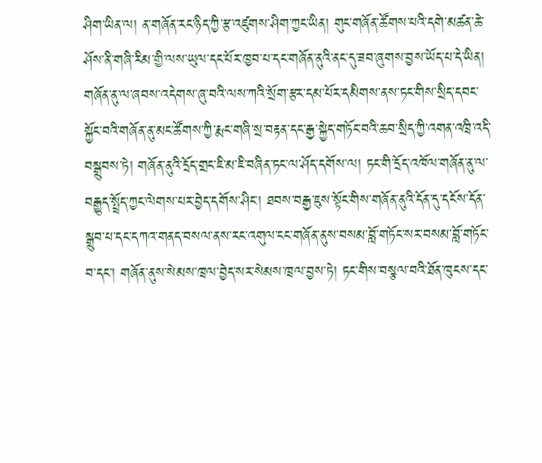ཤིག་ཡིན་ལ། ན་གཞོན་རང་ཉིད་ཀྱི་རྩ་འཛུགས་ཤིག་ཀྱང་ཡིན། གུང་གཞོན་ཚོགས་པའི་དགེ་མཚན་ཆེ་ཤོས་ནི་གཞི་རིམ་གྱི་ལས་ཡུལ་དང་པོར་ཁྱབ་པ་དང་གཞོན་ནུའི་ནང་དུ་ཟབ་ཞུགས་བྱས་ཡོད་པ་དེ་ཡིན། གཞོན་ནུ་ལ་ཞབས་འདེགས་ཞུ་བའི་ལས་ཀའི་སྲོག་རྩར་དམ་པོར་དམིགས་ནས་ཏང་གིས་སྲིད་དབང་སྐྱོང་བའི་གཞོན་ནུ་མང་ཚོགས་ཀྱི་རྨང་གཞི་སྲ་བརྟན་དང་རྒྱ་སྐྱེད་གཏོང་བའི་ཆབ་སྲིད་ཀྱི་འགན་འཁྲི་འདི་བསྒྲུབས་ཏེ། གཞོན་ནུའི་དྲོད་གྲང་ཇི་མ་ཇི་བཞིན་ཏང་ལ་ཤོད་དགོས་ལ། ཏང་གི་དྲོད་འཁོལ་གཞོན་ནུ་ལ་བརྒྱུད་སྤྲོད་ཀྱང་ལེགས་པར་བྱེད་དགོས་ཤིང་། ཐབས་བརྒྱ་ཇུས་སྟོང་གིས་གཞོན་ནུའི་དོན་དུ་དངོས་དོན་སྒྲུབ་པ་དང་དཀའ་གནད་བསལ་ནས་རང་འགུལ་ངང་གཞོན་ནུས་བསམ་བློ་གཏོང་སར་བསམ་བློ་གཏོང་བ་དང་། གཞོན་ནུས་སེམས་ཁྲལ་བྱེད་སར་སེམས་ཁྲལ་བྱས་ཏེ། ཏང་གིས་བསྩལ་བའི་ཐོན་ཁུངས་དང་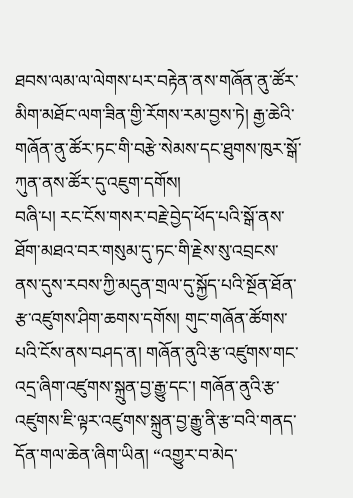ཐབས་ལམ་ལ་ལེགས་པར་བརྟེན་ནས་གཞོན་ནུ་ཚོར་མིག་མཐོང་ལག་ཟིན་གྱི་རོགས་རམ་བྱས་ཏེ། རྒྱ་ཆེའི་གཞོན་ནུ་ཚོར་ཏང་གི་བརྩེ་སེམས་དང་ཐུགས་ཁུར་སྒོ་ཀུན་ནས་ཚོར་དུ་འཇུག་དགོས།
བཞི་པ། རང་ངོས་གསར་བརྗེ་བྱེད་ཕོད་པའི་སྒོ་ནས་ཐོག་མཐའ་བར་གསུམ་དུ་ཏང་གི་རྗེས་སུ་འབྲངས་ནས་དུས་རབས་ཀྱི་མདུན་གྲལ་དུ་སྐྱོད་པའི་སྔོན་ཐོན་རྩ་འཛུགས་ཤིག་ཆགས་དགོས། གུང་གཞོན་ཚོགས་པའི་ངོས་ནས་བཤད་ན། གཞོན་ནུའི་རྩ་འཛུགས་གང་འདྲ་ཞིག་འཛུགས་སྐྲུན་བྱ་རྒྱུ་དང་། གཞོན་ནུའི་རྩ་འཛུགས་ཇི་ལྟར་འཛུགས་སྐྲུན་བྱ་རྒྱུ་ནི་རྩ་བའི་གནད་དོན་གལ་ཆེན་ཞིག་ཡིན། “འགྱུར་བ་མེད་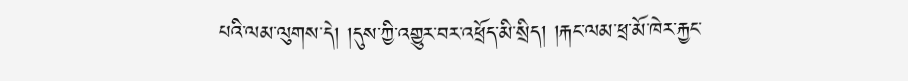པའི་ལམ་ལུགས་དེ། །དུས་ཀྱི་འགྱུར་བར་འཕྲོད་མི་སྲིད། །རྐང་ལམ་ཕྲ་མོ་ཁེར་རྐྱང་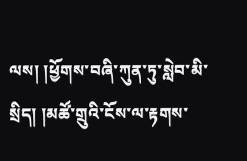ལས། །ཕྱོགས་བཞི་ཀུན་ཏུ་སླེབ་མི་སྲིད། །མཚོ་གྲུའི་ངོས་ལ་རྟགས་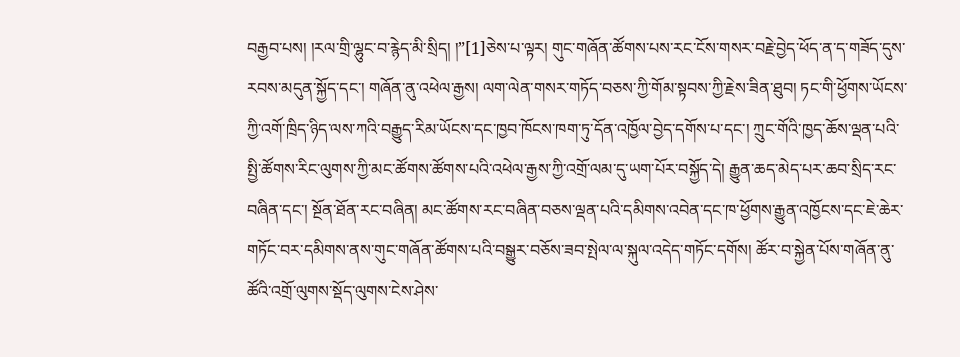བརྒྱབ་པས། །རལ་གྲི་ལྷུང་བ་རྙེད་མི་སྲིད། །”[1]ཅེས་པ་ལྟར། གུང་གཞོན་ཚོགས་པས་རང་ངོས་གསར་བརྗེ་བྱེད་ཕོད་ན་ད་གཟོད་དུས་རབས་མདུན་སྐྱོད་དང་། གཞོན་ནུ་འཕེལ་རྒྱས། ལག་ལེན་གསར་གཏོད་བཅས་ཀྱི་གོམ་སྟབས་ཀྱི་རྗེས་ཟིན་ཐུབ། ཏང་གི་ཕྱོགས་ཡོངས་ཀྱི་འགོ་ཁྲིད་ཉིད་ལས་ཀའི་བརྒྱུད་རིམ་ཡོངས་དང་ཁྱབ་ཁོངས་ཁག་ཏུ་དོན་འཁྱོལ་བྱེད་དགོས་པ་དང་། ཀྲུང་གོའི་ཁྱད་ཆོས་ལྡན་པའི་སྤྱི་ཚོགས་རིང་ལུགས་ཀྱི་མང་ཚོགས་ཚོགས་པའི་འཕེལ་རྒྱས་ཀྱི་འགྲོ་ལམ་དུ་ཡག་པོར་བསྐྱོད་དེ། རྒྱུན་ཆད་མེད་པར་ཆབ་སྲིད་རང་བཞིན་དང་། སྔོན་ཐོན་རང་བཞིན། མང་ཚོགས་རང་བཞིན་བཅས་ལྡན་པའི་དམིགས་འབེན་དང་ཁ་ཕྱོགས་རྒྱུན་འཁྱོངས་དང་ཇེ་ཆེར་གཏོང་བར་དམིགས་ནས་གུང་གཞོན་ཚོགས་པའི་བསྒྱུར་བཅོས་ཟབ་སྤེལ་ལ་སྐུལ་འདེད་གཏོང་དགོས། ཚོར་བ་སྐྱེན་པོས་གཞོན་ནུ་ཚོའི་འགྲོ་ལུགས་སྡོད་ལུགས་ངེས་ཤེས་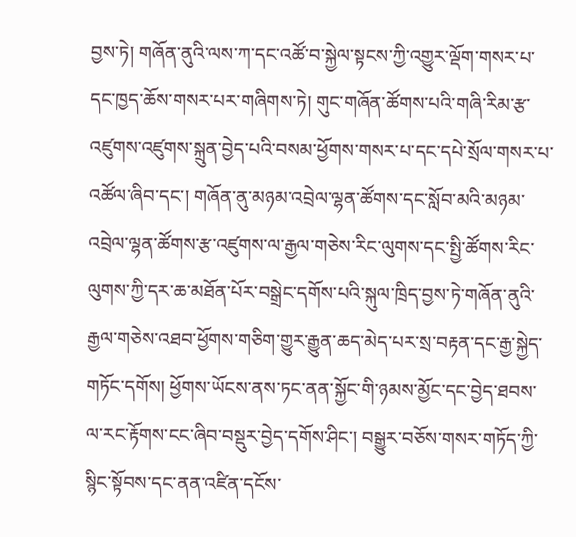བྱས་ཏེ། གཞོན་ནུའི་ལས་ཀ་དང་འཚོ་བ་སྐྱེལ་སྟངས་ཀྱི་འགྱུར་ལྡོག་གསར་པ་དང་ཁྱད་ཆོས་གསར་པར་གཞིགས་ཏེ། གུང་གཞོན་ཚོགས་པའི་གཞི་རིམ་རྩ་འཛུགས་འཛུགས་སྐྲུན་བྱེད་པའི་བསམ་ཕྱོགས་གསར་པ་དང་དཔེ་སྲོལ་གསར་པ་འཚོལ་ཞིབ་དང་། གཞོན་ནུ་མཉམ་འབྲེལ་ལྷན་ཚོགས་དང་སློབ་མའི་མཉམ་འབྲེལ་ལྷན་ཚོགས་རྩ་འཛུགས་ལ་རྒྱལ་གཅེས་རིང་ལུགས་དང་སྤྱི་ཚོགས་རིང་ལུགས་ཀྱི་དར་ཆ་མཐོན་པོར་བསྒྲེང་དགོས་པའི་སྐུལ་ཁྲིད་བྱས་ཏེ་གཞོན་ནུའི་རྒྱལ་གཅེས་འཐབ་ཕྱོགས་གཅིག་གྱུར་རྒྱུན་ཆད་མེད་པར་སྲ་བརྟན་དང་རྒྱ་སྐྱེད་གཏོང་དགོས། ཕྱོགས་ཡོངས་ནས་ཏང་ནན་སྐྱོང་གི་ཉམས་མྱོང་དང་བྱེད་ཐབས་ལ་རང་རྟོགས་ངང་ཞིབ་བསྡུར་བྱེད་དགོས་ཤིང་། བསྒྱུར་བཅོས་གསར་གཏོད་ཀྱི་སྙིང་སྟོབས་དང་ནན་འཛིན་དངོས་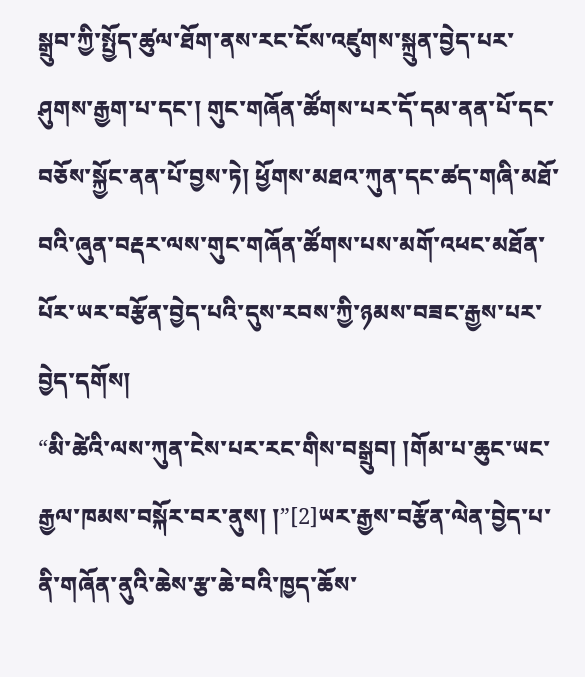སྒྲུབ་ཀྱི་སྤྱོད་ཚུལ་ཐོག་ནས་རང་ངོས་འཛུགས་སྐྲུན་བྱེད་པར་ཤུགས་རྒྱག་པ་དང་། གུང་གཞོན་ཚོགས་པར་དོ་དམ་ནན་པོ་དང་བཅོས་སྐྱོང་ནན་པོ་བྱས་ཏེ། ཕྱོགས་མཐའ་ཀུན་དང་ཚད་གཞི་མཐོ་བའི་ཞུན་བརྡར་ལས་གུང་གཞོན་ཚོགས་པས་མགོ་འཕང་མཐོན་པོར་ཡར་བརྩོན་བྱེད་པའི་དུས་རབས་ཀྱི་ཉམས་བཟང་རྒྱས་པར་བྱེད་དགོས།
“མི་ཚེའི་ལས་ཀུན་ངེས་པར་རང་གིས་བསྒྲུབ། །གོམ་པ་ཆུང་ཡང་རྒྱལ་ཁམས་བསྐོར་བར་ནུས། །”[2]ཡར་རྒྱས་བརྩོན་ལེན་བྱེད་པ་ནི་གཞོན་ནུའི་ཆེས་རྩ་ཆེ་བའི་ཁྱད་ཆོས་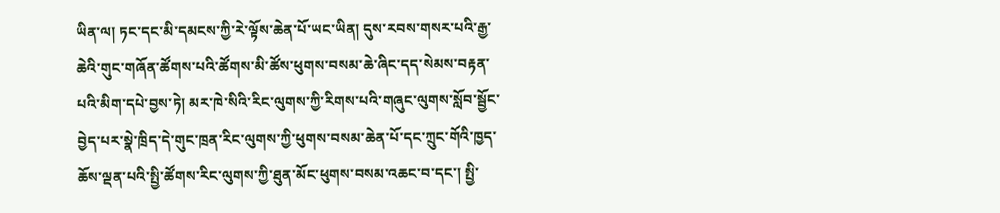ཡིན་ལ། ཏང་དང་མི་དམངས་ཀྱི་རེ་ལྟོས་ཆེན་པོ་ཡང་ཡིན། དུས་རབས་གསར་པའི་རྒྱ་ཆེའི་གུང་གཞོན་ཚོགས་པའི་ཚོགས་མི་ཚོས་ཕུགས་བསམ་ཆེ་ཞིང་དད་སེམས་བརྟན་པའི་མིག་དཔེ་བྱས་ཏེ། མར་ཁེ་སིའི་རིང་ལུགས་ཀྱི་རིགས་པའི་གཞུང་ལུགས་སློབ་སྦྱོང་བྱེད་པར་སྣེ་ཁྲིད་དེ་གུང་ཁྲན་རིང་ལུགས་ཀྱི་ཕུགས་བསམ་ཆེན་པོ་དང་ཀྲུང་གོའི་ཁྱད་ཆོས་ལྡན་པའི་སྤྱི་ཚོགས་རིང་ལུགས་ཀྱི་ཐུན་མོང་ཕུགས་བསམ་འཆང་བ་དང་། སྤྱི་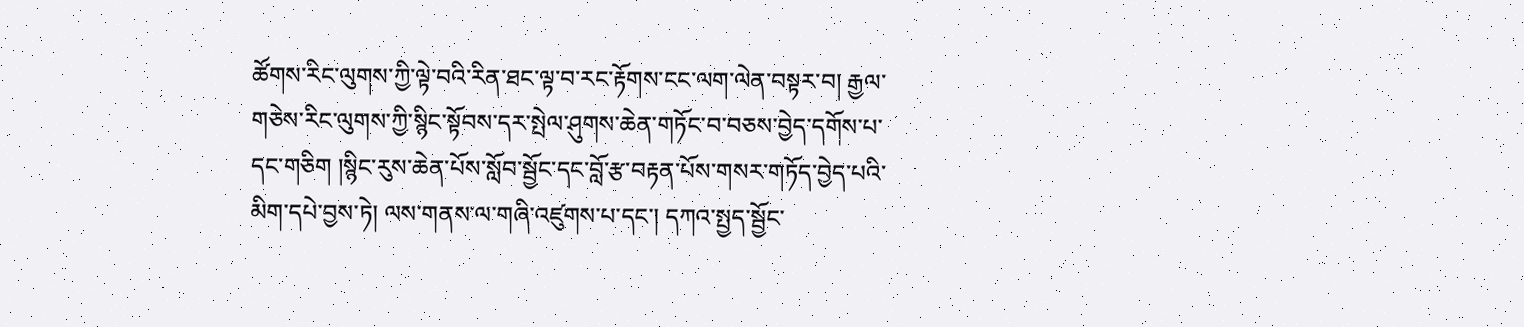ཚོགས་རིང་ལུགས་ཀྱི་ལྟེ་བའི་རིན་ཐང་ལྟ་བ་རང་རྟོགས་ངང་ལག་ལེན་བསྟར་བ། རྒྱལ་གཅེས་རིང་ལུགས་ཀྱི་སྙིང་སྟོབས་དར་སྤེལ་ཤུགས་ཆེན་གཏོང་བ་བཅས་བྱེད་དགོས་པ་དང་གཅིག །སྙིང་རུས་ཆེན་པོས་སློབ་སྦྱོང་དང་བློ་རྩ་བརྟན་པོས་གསར་གཏོད་བྱེད་པའི་མིག་དཔེ་བྱས་ཏེ། ལས་གནས་ལ་གཞི་འཛུགས་པ་དང་། དཀའ་སྤྱད་སྦྱོང་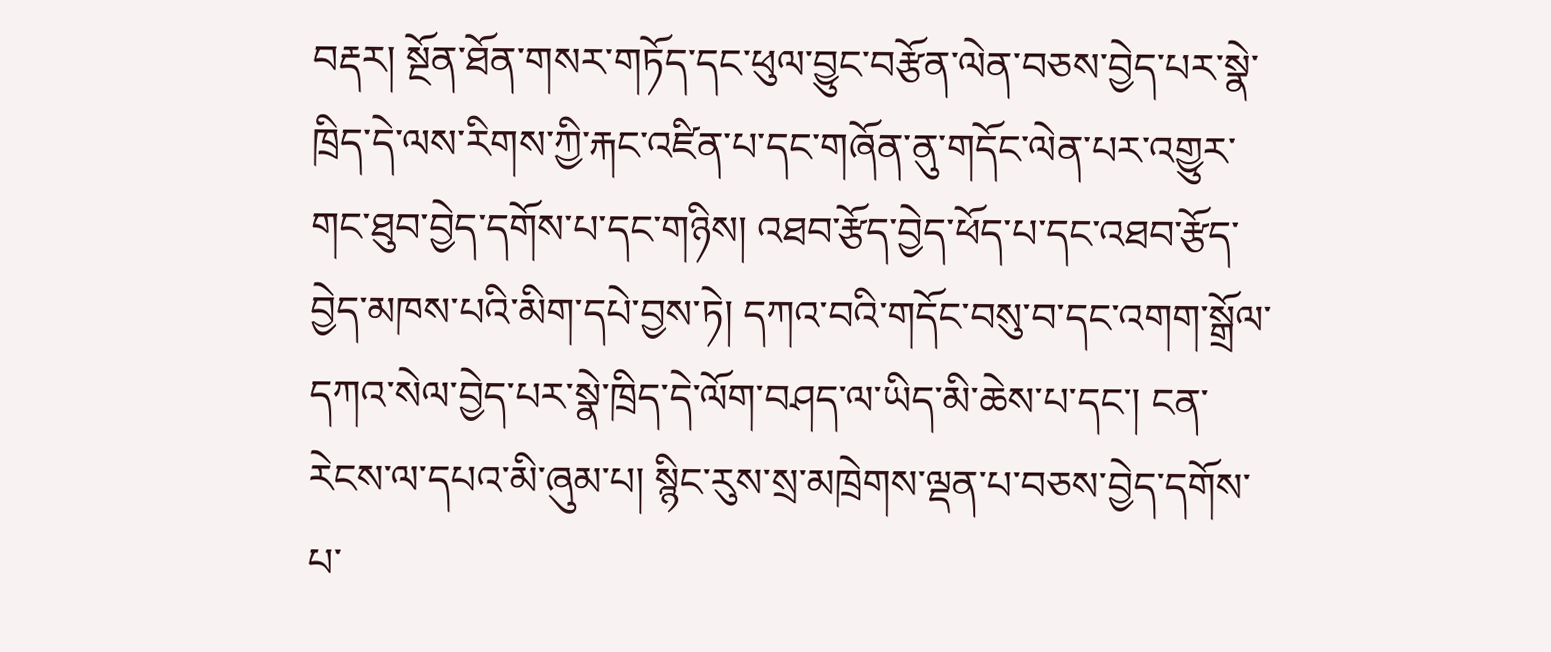བརྡར། སྔོན་ཐོན་གསར་གཏོད་དང་ཕུལ་བྱུང་བརྩོན་ལེན་བཅས་བྱེད་པར་སྣེ་ཁྲིད་དེ་ལས་རིགས་ཀྱི་རྐང་འཛིན་པ་དང་གཞོན་ནུ་གདོང་ལེན་པར་འགྱུར་གང་ཐུབ་བྱེད་དགོས་པ་དང་གཉིས། འཐབ་རྩོད་བྱེད་ཕོད་པ་དང་འཐབ་རྩོད་བྱེད་མཁས་པའི་མིག་དཔེ་བྱས་ཏེ། དཀའ་བའི་གདོང་བསུ་བ་དང་འགག་སྒྲོལ་དཀའ་སེལ་བྱེད་པར་སྣེ་ཁྲིད་དེ་ལོག་བཤད་ལ་ཡིད་མི་ཆེས་པ་དང་། ངན་རེངས་ལ་དཔའ་མི་ཞུམ་པ། སྙིང་རུས་སྲ་མཁྲེགས་ལྡན་པ་བཅས་བྱེད་དགོས་པ་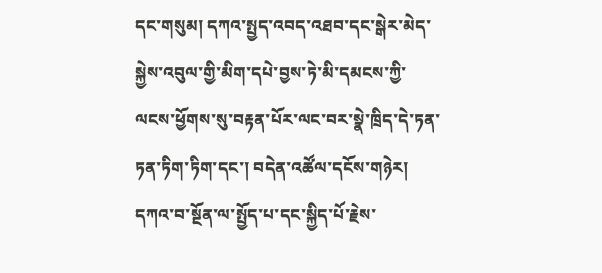དང་གསུམ། དཀའ་སྤྱད་འབད་འཐབ་དང་སྒེར་མེད་སྐྱེས་འབུལ་གྱི་མིག་དཔེ་བྱས་ཏེ་མི་དམངས་ཀྱི་ལངས་ཕྱོགས་སུ་བརྟན་པོར་ལང་བར་སྣེ་ཁྲིད་དེ་ཏན་ཏན་ཏིག་ཏིག་དང་། བདེན་འཚོལ་དངོས་གཉེར། དཀའ་བ་སྔོན་ལ་སྤྱོད་པ་དང་སྐྱིད་པོ་རྗེས་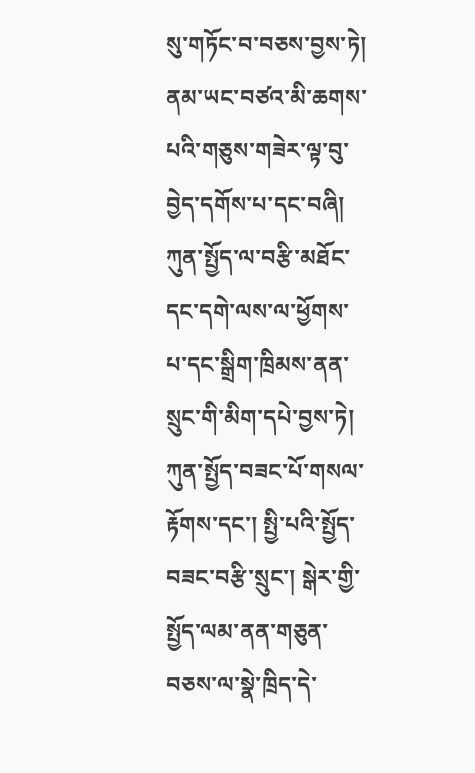སུ་གཏོང་བ་བཅས་བྱས་ཏེ། ནམ་ཡང་བཙའ་མི་ཆགས་པའི་གཅུས་གཟེར་ལྟ་བུ་བྱེད་དགོས་པ་དང་བཞི། ཀུན་སྤྱོད་ལ་བརྩི་མཐོང་དང་དགེ་ལས་ལ་ཕྱོགས་པ་དང་སྒྲིག་ཁྲིམས་ནན་སྲུང་གི་མིག་དཔེ་བྱས་ཏེ། ཀུན་སྤྱོད་བཟང་པོ་གསལ་རྟོགས་དང་། སྤྱི་པའི་སྤྱོད་བཟང་བརྩི་སྲུང་། སྒེར་གྱི་སྤྱོད་ལམ་ནན་གཅུན་བཅས་ལ་སྣེ་ཁྲིད་དེ་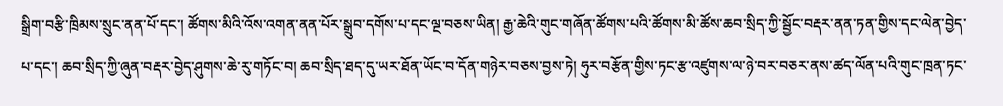སྒྲིག་བརྩི་ཁྲིམས་སྲུང་ནན་པོ་དང་། ཚོགས་མིའི་འོས་འགན་ནན་པོར་སྒྲུབ་དགོས་པ་དང་ལྔ་བཅས་ཡིན། རྒྱ་ཆེའི་གུང་གཞོན་ཚོགས་པའི་ཚོགས་མི་ཚོས་ཆབ་སྲིད་ཀྱི་སྦྱོང་བརྡར་ནན་ཏན་གྱིས་དང་ལེན་བྱེད་པ་དང་། ཆབ་སྲིད་ཀྱི་ཞུན་བརྡར་བྱེད་ཤུགས་ཆེ་རུ་གཏོང་བ། ཆབ་སྲིད་ཐད་དུ་ཡར་ཐོན་ཡོང་བ་དོན་གཉེར་བཅས་བྱས་ཏེ། ཧུར་བརྩོན་གྱིས་ཏང་རྩ་འཛུགས་ལ་ཉེ་བར་བཅར་ནས་ཚད་ལོན་པའི་གུང་ཁྲན་ཏང་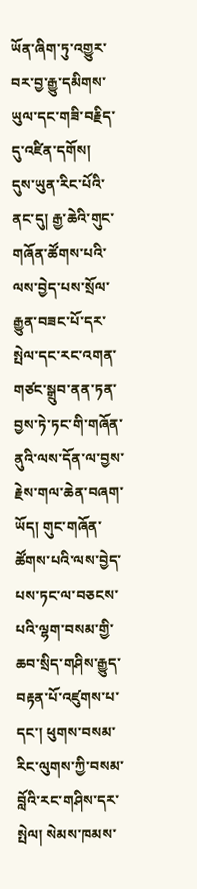ཡོན་ཞིག་ཏུ་འགྱུར་བར་བྱ་རྒྱུ་དམིགས་ཡུལ་དང་གཟི་བརྗིད་དུ་འཛིན་དགོས།
དུས་ཡུན་རིང་པོའི་ནང་དུ། རྒྱ་ཆེའི་གུང་གཞོན་ཚོགས་པའི་ལས་བྱེད་པས་སྲོལ་རྒྱུན་བཟང་པོ་དར་སྤེལ་དང་རང་འགན་གཙང་སྒྲུབ་ནན་ཏན་བྱས་ཏེ་ཏང་གི་གཞོན་ནུའི་ལས་དོན་ལ་བྱས་རྗེས་གལ་ཆེན་བཞག་ཡོད། གུང་གཞོན་ཚོགས་པའི་ལས་བྱེད་པས་ཏང་ལ་བཅངས་པའི་ལྷག་བསམ་གྱི་ཆབ་སྲིད་གཤིས་རྒྱུད་བརྟན་པོ་འཛུགས་པ་དང་། ཕུགས་བསམ་རིང་ལུགས་ཀྱི་བསམ་བློའི་རང་གཤིས་དར་སྤེལ། སེམས་ཁམས་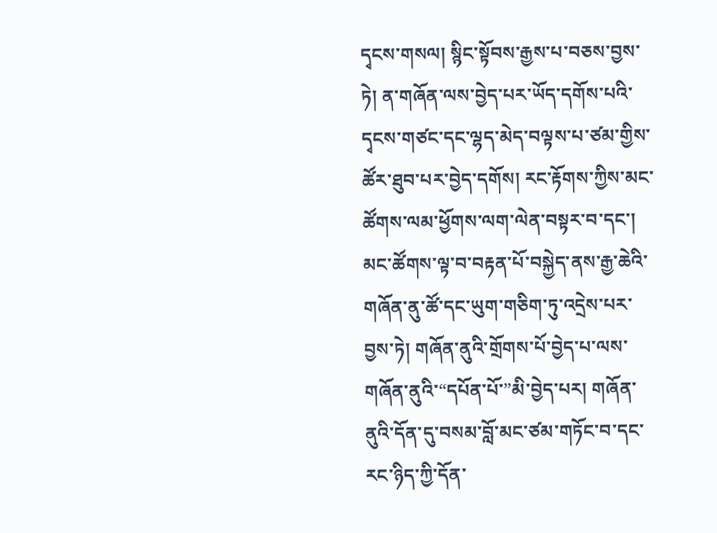དྭངས་གསལ། སྙིང་སྟོབས་རྒྱས་པ་བཅས་བྱས་ཏེ། ན་གཞོན་ལས་བྱེད་པར་ཡོད་དགོས་པའི་དྭངས་གཙང་དང་ལྷད་མེད་བལྟས་པ་ཙམ་གྱིས་ཚོར་ཐུབ་པར་བྱེད་དགོས། རང་རྟོགས་ཀྱིས་མང་ཚོགས་ལམ་ཕྱོགས་ལག་ལེན་བསྟར་བ་དང་། མང་ཚོགས་ལྟ་བ་བརྟན་པོ་བསྐྱེད་ནས་རྒྱ་ཆེའི་གཞོན་ནུ་ཚོ་དང་ཡུག་གཅིག་ཏུ་འདྲེས་པར་བྱས་ཏེ། གཞོན་ནུའི་གྲོགས་པོ་བྱེད་པ་ལས་གཞོན་ནུའི་“དཔོན་པོ་”མི་བྱེད་པར། གཞོན་ནུའི་དོན་དུ་བསམ་བློ་མང་ཙམ་གཏོང་བ་དང་རང་ཉིད་ཀྱི་དོན་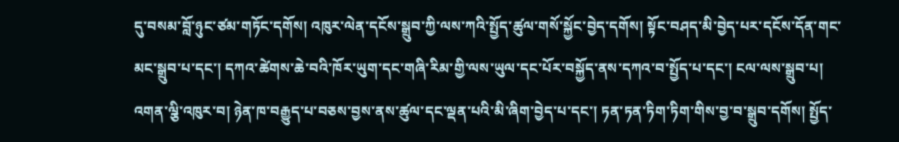དུ་བསམ་བློ་ཉུང་ཙམ་གཏོང་དགོས། འཁུར་ལེན་དངོས་སྒྲུབ་ཀྱི་ལས་ཀའི་སྤྱོད་ཚུལ་གསོ་སྐྱོང་བྱེད་དགོས། སྟོང་བཤད་མི་བྱེད་པར་དངོས་དོན་གང་མང་སྒྲུབ་པ་དང་། དཀའ་ཚེགས་ཆེ་བའི་ཁོར་ཡུག་དང་གཞི་རིམ་གྱི་ལས་ཡུལ་དང་པོར་བསྐྱོད་ནས་དཀའ་བ་སྤྱོད་པ་དང་། ངལ་ལས་སྒྲུབ་པ། འགན་ལྕི་འཁུར་བ། ཉེན་ཁ་བརྒྱུད་པ་བཅས་བྱས་ནས་ཚུལ་དང་ལྡན་པའི་མི་ཞིག་བྱེད་པ་དང་། ཏན་ཏན་ཏིག་ཏིག་གིས་བྱ་བ་སྒྲུབ་དགོས། སྤྱོད་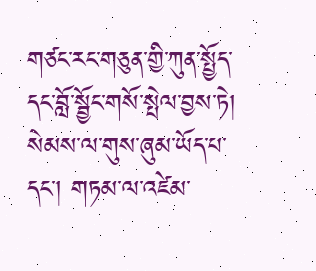གཙང་རང་གཅུན་གྱི་ཀུན་སྤྱོད་དང་བློ་སྦྱོང་གསོ་སྤེལ་བྱས་ཏེ། སེམས་ལ་གུས་ཞུམ་ཡོད་པ་དང་། གཏམ་ལ་འཛེམ་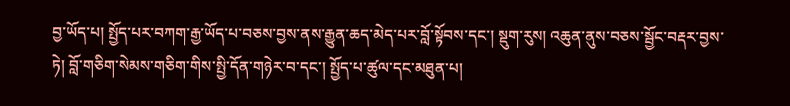བྱ་ཡོད་པ། སྤྱོད་པར་བཀག་རྒྱ་ཡོད་པ་བཅས་བྱས་ནས་རྒྱུན་ཆད་མེད་པར་བློ་སྟོབས་དང་། སྡུག་རུས། འཆུན་ནུས་བཅས་སྦྱོང་བརྡར་བྱས་ཏེ། བློ་གཅིག་སེམས་གཅིག་གིས་སྤྱི་དོན་གཉེར་བ་དང་། སྤྱོད་པ་ཚུལ་དང་མཐུན་པ།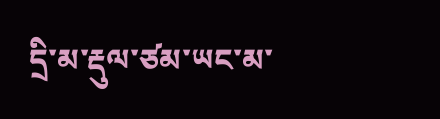དྲི་མ་རྡུལ་ཙམ་ཡང་མ་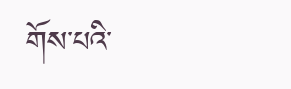གོས་པའི་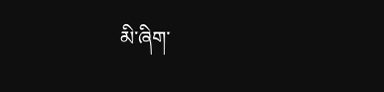མི་ཞིག་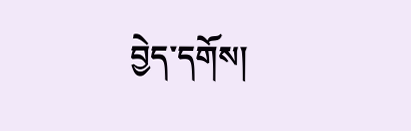བྱེད་དགོས།